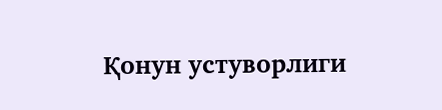Қонун устуворлиги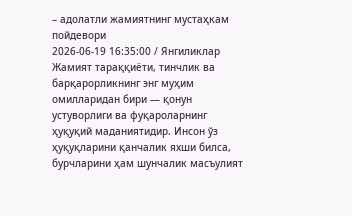– адолатли жамиятнинг мустаҳкам пойдевори
2026-06-19 16:35:00 / Янгиликлар
Жамият тараққиёти, тинчлик ва барқарорликнинг энг муҳим омилларидан бири — қонун устуворлиги ва фуқароларнинг ҳуқуқий маданиятидир. Инсон ўз ҳуқуқларини қанчалик яхши билса, бурчларини ҳам шунчалик масъулият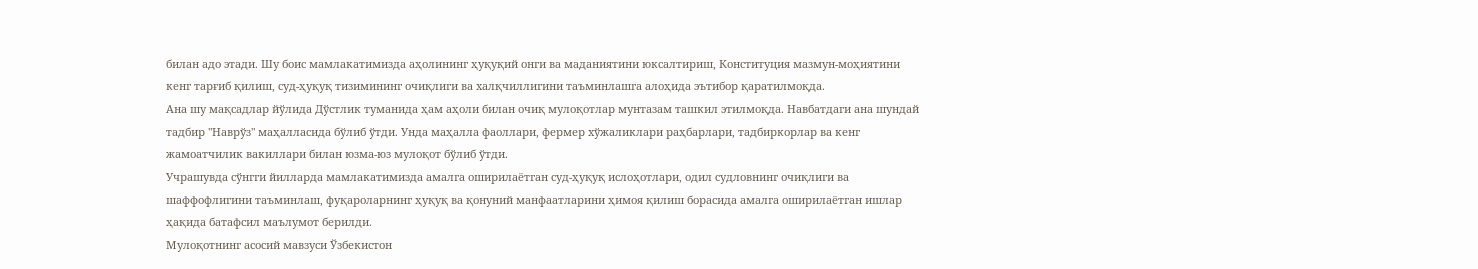билан адо этади. Шу боис мамлакатимизда аҳолининг ҳуқуқий онги ва маданиятини юксалтириш, Конституция мазмун-моҳиятини кенг тарғиб қилиш, суд-ҳуқуқ тизимининг очиқлиги ва халқчиллигини таъминлашга алоҳида эътибор қаратилмоқда.
Ана шу мақсадлар йўлида Дўстлик туманида ҳам аҳоли билан очиқ мулоқотлар мунтазам ташкил этилмоқда. Навбатдаги ана шундай тадбир "Наврўз" маҳалласида бўлиб ўтди. Унда маҳалла фаоллари, фермер хўжаликлари раҳбарлари, тадбиркорлар ва кенг жамоатчилик вакиллари билан юзма-юз мулоқот бўлиб ўтди.
Учрашувда сўнгги йилларда мамлакатимизда амалга оширилаётган суд-ҳуқуқ ислоҳотлари, одил судловнинг очиқлиги ва шаффофлигини таъминлаш, фуқароларнинг ҳуқуқ ва қонуний манфаатларини ҳимоя қилиш борасида амалга оширилаётган ишлар ҳақида батафсил маълумот берилди.
Мулоқотнинг асосий мавзуси Ўзбекистон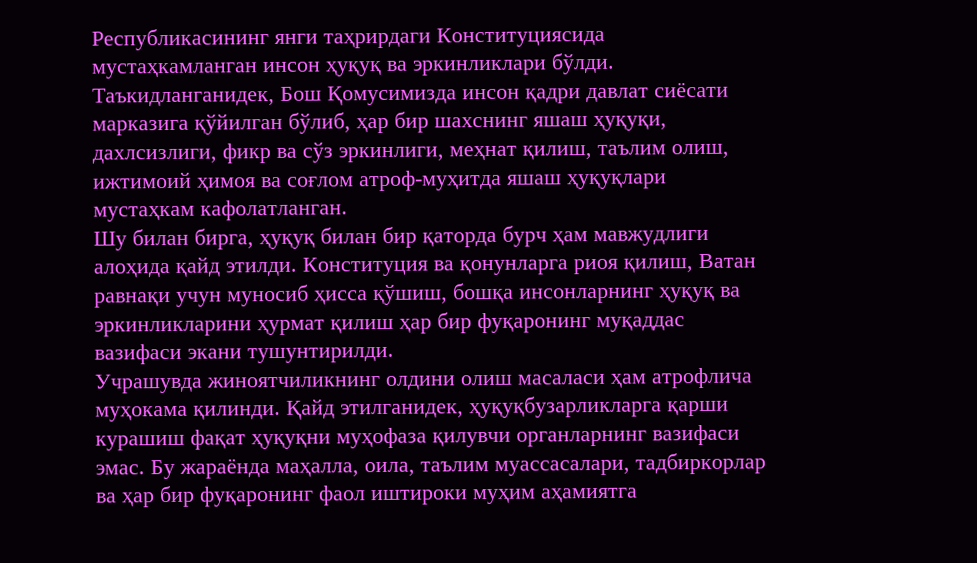Республикасининг янги таҳрирдаги Конституциясида мустаҳкамланган инсон ҳуқуқ ва эркинликлари бўлди. Таъкидланганидек, Бош Қомусимизда инсон қадри давлат сиёсати марказига қўйилган бўлиб, ҳар бир шахснинг яшаш ҳуқуқи, дахлсизлиги, фикр ва сўз эркинлиги, меҳнат қилиш, таълим олиш, ижтимоий ҳимоя ва соғлом атроф-муҳитда яшаш ҳуқуқлари мустаҳкам кафолатланган.
Шу билан бирга, ҳуқуқ билан бир қаторда бурч ҳам мавжудлиги алоҳида қайд этилди. Конституция ва қонунларга риоя қилиш, Ватан равнақи учун муносиб ҳисса қўшиш, бошқа инсонларнинг ҳуқуқ ва эркинликларини ҳурмат қилиш ҳар бир фуқаронинг муқаддас вазифаси экани тушунтирилди.
Учрашувда жиноятчиликнинг олдини олиш масаласи ҳам атрофлича муҳокама қилинди. Қайд этилганидек, ҳуқуқбузарликларга қарши курашиш фақат ҳуқуқни муҳофаза қилувчи органларнинг вазифаси эмас. Бу жараёнда маҳалла, оила, таълим муассасалари, тадбиркорлар ва ҳар бир фуқаронинг фаол иштироки муҳим аҳамиятга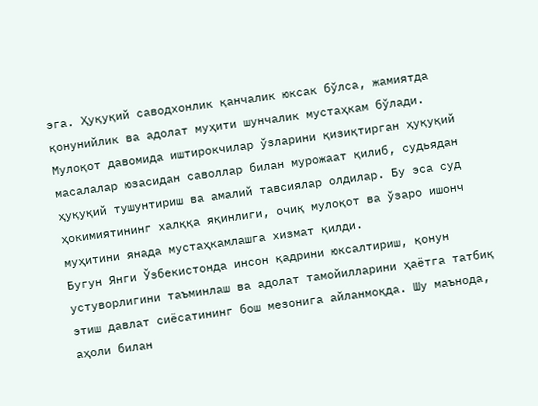эга. Ҳуқуқий саводхонлик қанчалик юксак бўлса, жамиятда қонунийлик ва адолат муҳити шунчалик мустаҳкам бўлади.
Мулоқот давомида иштирокчилар ўзларини қизиқтирган ҳуқуқий масалалар юзасидан саволлар билан мурожаат қилиб, судьядан ҳуқуқий тушунтириш ва амалий тавсиялар олдилар. Бу эса суд ҳокимиятининг халққа яқинлиги, очиқ мулоқот ва ўзаро ишонч муҳитини янада мустаҳкамлашга хизмат қилди.
Бугун Янги Ўзбекистонда инсон қадрини юксалтириш, қонун устуворлигини таъминлаш ва адолат тамойилларини ҳаётга татбиқ этиш давлат сиёсатининг бош мезонига айланмоқда. Шу маънода, аҳоли билан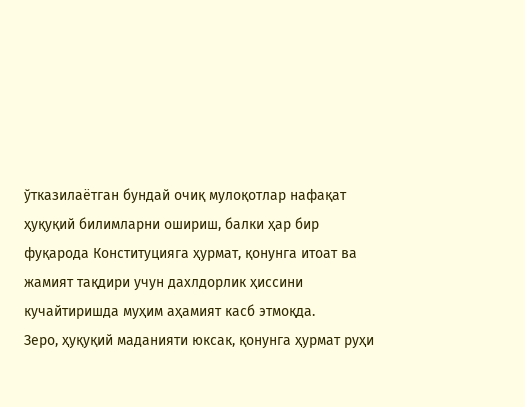ўтказилаётган бундай очиқ мулоқотлар нафақат ҳуқуқий билимларни ошириш, балки ҳар бир фуқарода Конституцияга ҳурмат, қонунга итоат ва жамият тақдири учун дахлдорлик ҳиссини кучайтиришда муҳим аҳамият касб этмоқда.
Зеро, ҳуқуқий маданияти юксак, қонунга ҳурмат руҳи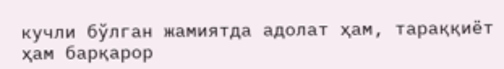кучли бўлган жамиятда адолат ҳам, тараққиёт ҳам барқарор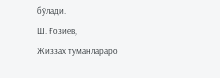бўлади.
Ш. Ғозиев,
Жиззах туманлараро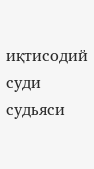иқтисодий суди судьяси